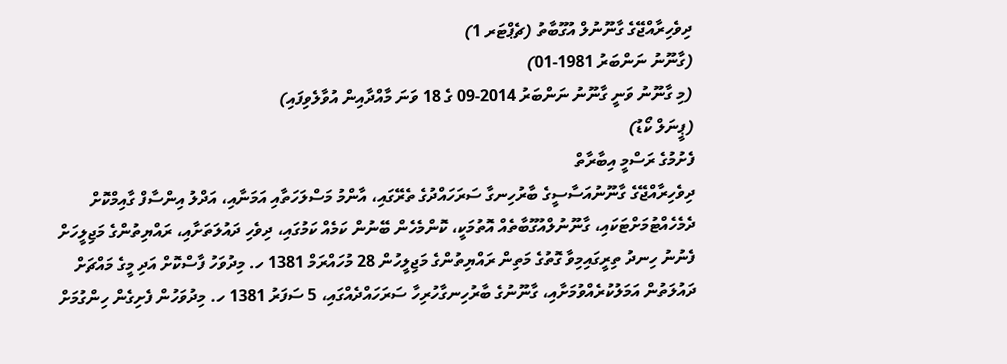ދިވެހިރާއްޖޭގެ ގާނޫނުލް އުގޫބާތު (ޗެޕްޓަރ 1)
(ގާނޫނު ނަންބަރު 1981-01)
(މި ގާނޫނު ވަނީ ގާނޫނު ނަންބަރު 2014-09 ގެ 18 ވަނަ މާއްދާއިން އުވާލެވިފައި)
(ޕީނަލް ކޯޑު)
ފެށުމުގެ ރަސްމީ އިބާރާތް
ދިވެހިރާއްޖޭގެ ގާނޫނުއަސާސީގެ ބާރުހިނގާ ސަރަހައްދުގެ ތެރޭގައި، އާންމު މަސްލަހަތާއި އަމަނާއި، އަދްލު އިންސާފް ގާއިމްކޮށް ދެމެހެއްޓުމަށްޓަކައި، ގާނޫނުލްއުގޫބާތެއް އޮތުމަކީ، ކޮންމެހެން ބޭނުން ކަމެއް ކަމުގައި، ދިވެހި ދައުލަތަށާއި، ރައްޔިތުންގެ މަޖިލީހަށް ފެނުނު ހިނދު ތިރީގައިމިވާ ގޮތުގެ މަތިން ރައްޔިތުންގެ މަޖިލީހުން 28 މުހައްރަމް 1381 ހ. މިދުވަހު ފާސްކޮށް އަދި މީގެ މައްޗަށް ދައުލަތުން އަމަލުކުރެއްވުމަށާއި، ގާނޫނުގެ ބާރުހިނގާހުރިހާ ސަރަހައްދެއްގައި، 5 ސަފަރު 1381 ހ. މިދުވަހުން ފެށިގެން ހިންގުމަށް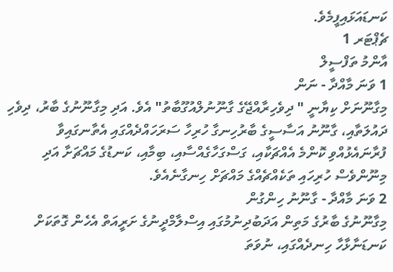ކަނޑައަޅައިފީމެވެ.
ޗެޕްޓަރ 1
އާންމު ތަފްސީލް
1 ވަނަ މާއްދާ - ނަން
މިގާނޫނަށް ކިޔާނީ " ދިވެހިރާއްޖޭގެ ގާނޫނުލްއުގޫބާތު" އެވެ. އަދި މިގާނޫނުގެ ބާރު، ދިވެހި ދައުލަތާއި، ގާނޫނު އަސާސީގެ ބާރުހިނގާ ހުރިހާ ސަރަހައްދެއްގައި އެތާނގައިވާ ފުރާނައެޅުއްވި ކޮންމެ އެއްޗަކާއި، ގަސްގަހާގެއްސާއި، ބިމާއި، ކަނޑުގެ މައްޗަށާ އަދި މިނޫންވެސް ހުރިހައި ތަކެއްޗެއްގެ މައްޗަށް ހިނގާނެއެވެ.
2 ވަނަ މާއްދާ - ގާނޫނު ހިންގުން
މިގާނޫނުގެ ބާރުގެ މަތިން އަދަބުދިނުމުގައި އިސްލާމްދީނުގެ ށަރީއަތް އެހެން ގޮތަކަށް ކަނޑަނާޅާހާ ހިނދެއްގައި، ނުވަތަ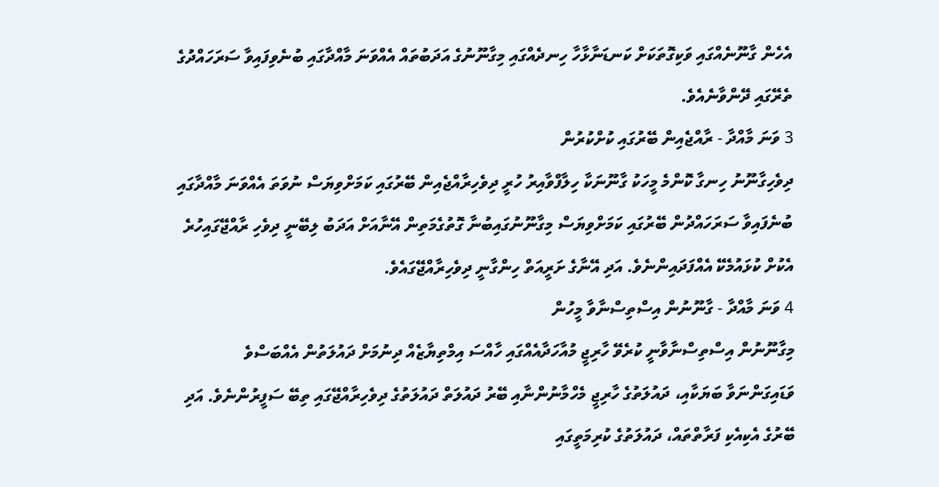އެހެން ގާނޫނެއްގައި ވަކިގޮތަކަށް ކަނޑަނާޅާހާ ހިނދެއްގައި މިގާނޫނުގެ އަދަބުތައް އެއްވަނަ މާއްދާގައި ބުނެވިފައިވާ ސަރަހައްދުގެ ތެރޭގައި ދޭންވާނެއެވެ.
3 ވަނަ މާއްދާ - ރާއްޖެއިން ބޭރުގައި ކުށްކުރުން
ދިވެހިގާނޫނު ހިނގާ ކޮންމެ މީހަކު ގާނޫނަކާ ހިލާފްވާއިރު ހުރީ ދިވެހިރާއްޖެއިން ބޭރުގައި ކަމަށްވިޔަސް ނުވަތަ އެއްވަނަ މާއްދާގައި ބުނެފައިވާ ސަރަހައްދުން ބޭރުގައި ކަމަށްވިޔަސް މިގާނޫނުގައިބުނާ ގޮތުގެމަތިން އޭނާއަށް އަދަބު ލިބޭނީ ދިވެހި ރާއްޖޭގައިހުރެ އެކުށް ކުޅައުމެކޭ އެއްފަދައިންނެވެ. އަދި އޭނާގެ ށަރީއަތް ހިންގާނީ ދިވެހިރާއްޖޭގައެވެ.
4 ވަނަ މާއްދާ - ގާނޫނުން އިސްތިސްނާވާ މީހުން
މިގާނޫނުން އިސްތިސްނާވާނީ ކުރެވޭ ހާރިޖީ މުއާހަދާއެއްގައި ހާއްސަ އިމްތިޔާޒެއް ދިނުމަށް ދައުލަތުން އެއްބަސްވެ ވަޑައިގަންނަވާ ބަޔަކާއި، ދައުލަތުގެ ހާރިޖީ މެހްމާނުންނާއި ބޭރު ދައުލަތް ދައުލަތުގެ ދިވެހިރާއްޖޭގައި ތިބޭ ސަފީރުންނެވެ. އަދި ބޭރުގެ އެކިއެކި ފަރާތްތައް، ދައުލަތުގެ ކުރިމަތީގައި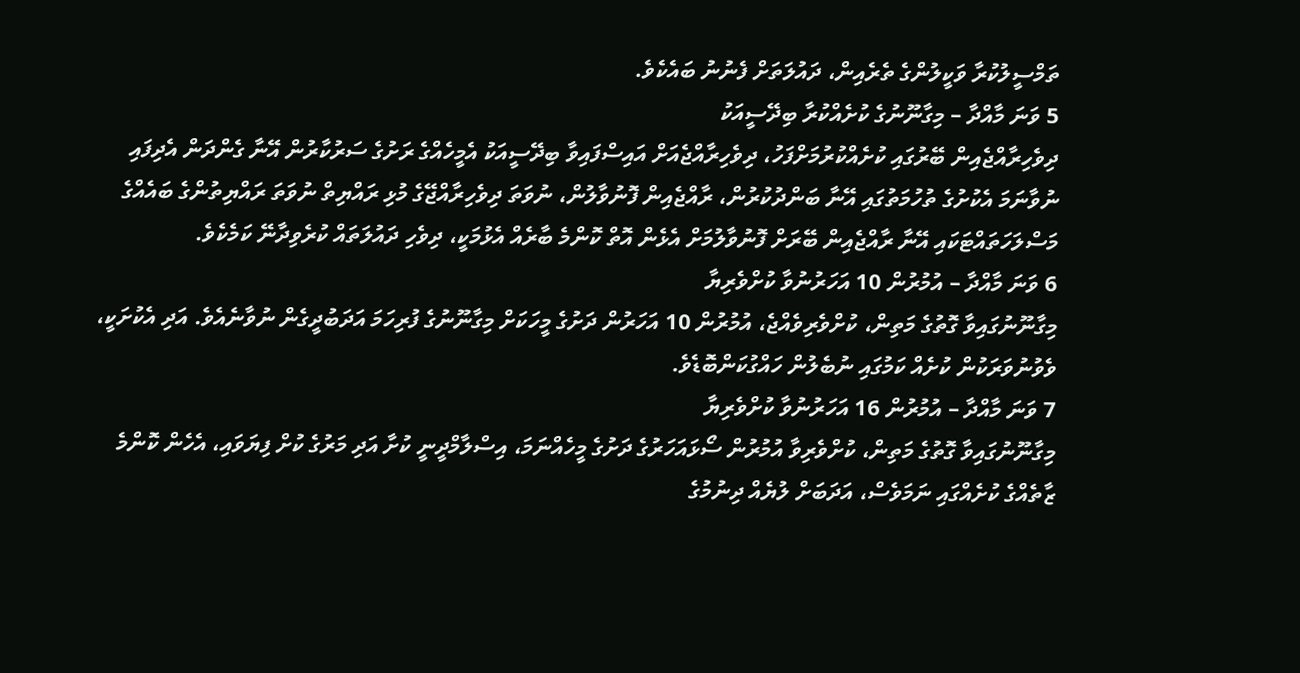ތަމްސީލުކުރާ ވަކީލުންގެ ތެރެއިން، ދައުލަތަށް ފެނުނު ބައެކެވެ.
5 ވަނަ މާއްދާ – މިގާނޫނުގެ ކުށެއްކުރާ ބިދޭސީއަކު
ދިވެހިރާއްޖެއިން ބޭރުގައި ކުށެއްކުރުމަށްފަހު، ދިވެހިރާއްޖެއަށް އައިސްފައިވާ ބިދޭސީއަކު އެމީހެއްގެ ރަށުގެ ސަރުކާރުން އޭނާ ގެންދަން އެދިފައި ނުވާނަމަ އެކުށުގެ ތުހުމަތުގައި އޭނާ ބަންދުކުރުން، ރާއްޖެއިން ފޮނުވާލުން، ނުވަތަ ދިވެހިރާއްޖޭގެ މުޅި ރައްޔިތް ނުވަތަ ރައްޔިތުންގެ ބައެއްގެ މަސްލަހަތައްޓަކައި އޭނާ ރާއްޖެއިން ބޭރަށް ފޮނުވާލުމަށް އެޅެން އޮތް ކޮންމެ ބާރެއް އެޅުމަކީ، ދިވެހި ދައުލަތައް ކުރެވިދާނޭ ކަމެކެވެ.
6 ވަނަ މާއްދާ – އުމުރުން 10 އަހަރުނުވާ ކުށްވެރިޔާ
މިގާނޫނުގައިވާ ގޮތުގެ މަތިން، ކުށްވެރިވެއްޖެ، އުމުރުން 10 އަހަރުން ދަށުގެ މީހަކަށް މިގާނޫނުގެ ފުރިހަމަ އަދަބުދީގެން ނުވާނެއެވެ. އަދި އެކުށަކީ، ވެވުނުވަރަކުން ކުށެއް ކަމުގައި ނުބެލުން ހައްގުކަންބޮޑެވެ.
7 ވަނަ މާއްދާ – އުމުރުން 16 އަހަރުނުވާ ކުށްވެރިޔާ
މިގާނޫނުގައިވާ ގޮތުގެ މަތިން، ކުށްވެރިވާ އުމުރުން ސޯޅައަހަރުގެ ދަށުގެ މީހެއްނަމަ، އިސްލާމްދީނީ ކުށާ އަދި މަރުގެ ކުށް ފިޔަވައި، އެހެން ކޮންމެ ޒާތެއްގެ ކުށެއްގައި ނަމަވެސް، އަދަބަށް ލުޔެއް ދިނުމުގެ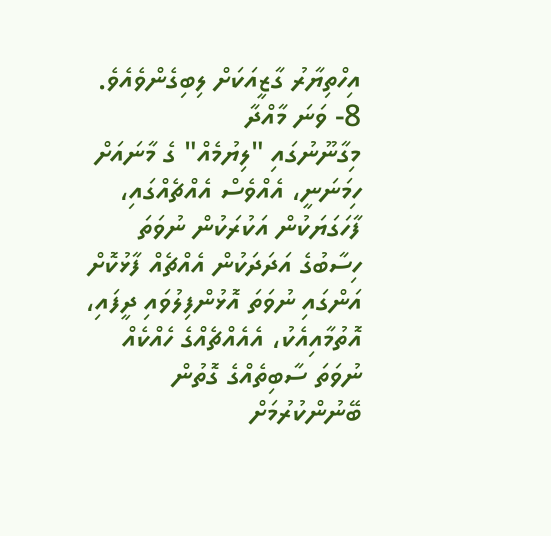އިހްތިޔާރު ގާޒީއަކަށް ލިބިގެންވެއެވެ.
8- ވަނަ މާއްދާ
މިގާނޫނުގައި "ލިޔުމެއް" ގެ މާނައަށް ހިމަނަނީ، އެއްވެސް އެއްޗެއްގައި، ފާހަގަޔަކުން އަކުރަކުން ނުވަތަ ހިސާބުގެ އަދަދަކުން އެއްޗެއް ފާޅުކޮށް އަންގައި ނުވަތަ އޮޅުންފިލުވައި ދީފައި، އޮތުމާއިއެކު، އެއެއްޗެއްގެ ހެއްކެއް ނުވަތަ ސާބިތެއްގެ ގޮތުން ބޭނުންކުރުމަށް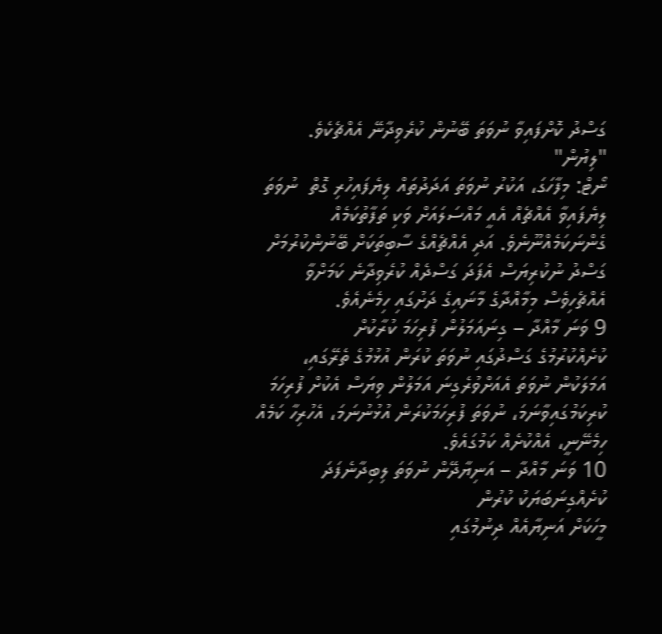ގަސްދު ކޮށްފައިވާ ނުވަތަ ބޭނުން ކުރެވިދާނޭ އެއްޗެކެވެ.
"ލިޔުން"
ނޯޓް: މިފާހަގަ، އަކުރު ނުވަތަ އަދަދުތައް ލިޔެފައިހުރި ގޮތް  ނުވަތަ ލިޔެފައިވާ އެއްޗެއް އެއީ މައްސަލައަށް ވަކި ތަފާތުކަމެއް ގެންނަކަމެއްނޫނެވެ. އަދި އެއްޗެއްގެ ސާބިތަކަށް ބޭނުންކުރުމަށް ގަސްދު ނުކުރިޔަސް އެފަދަ ގަސްދެއް ކުރެވިދާނެ ކަމަށްވާ އެއްޗެހިވެސް މިމާއްދާގެ މާނައިގެ ދަށުގައި ހިމެނެއެވެ.
9 ވަނަ މާއްދާ – ގިނައަމަލުން ފުރިހަމަ ކުރާކުށް
ކުށެއްކުރުމުގެ ގަސްދުގައި ނުވަތަ ކުރަން އުޅުމުގެ ތެރޭގައި، އަމަލަކުން ނުވަތަ އެއަށްވުރެގިނަ އަމަލުން ވިޔަސް އެކުށް ފުރިހަމަ ކުރިކަމުގައިވާނަމަ، ނުވަތަ ފުރިހަމަކުރަން އުޅުނުނަމަ، އެހުރިހާ ކަމެއް ހިމެނޭނީ، އެއްކުށެއް ކަމުގައެވެ.
10 ވަނަ މާއްދާ – އަނިޔާދޭން ނުވަތަ ލިބިދާނެފަދަ ކުށެއްގިނަބަޔަކު ކުރުން
މީހަކަށް އަނިޔާއެއް ދިނުމުގައި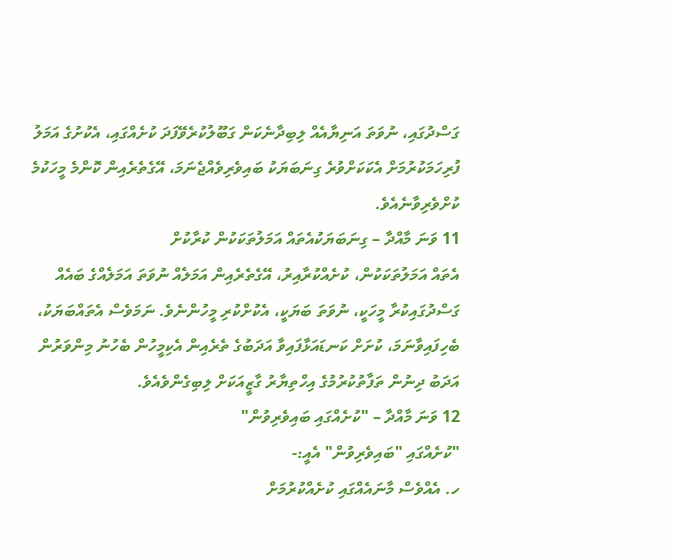ގަސްދުގައި، ނުވަތަ އަނިޔާއެއް ލިބިދާނެކަން ގަބޫލުކުރެވޭފަދަ ކުށެއްގައި، އެކުށުގެ އަމަލު ފުރިހަމަކުރުމަށް އެކަކަށްވުރެ ގިނަބަޔަކު ބައިވެރިވެއްޖެނަމަ، އޭގެތެރެއިން ކޮންމެ މީހަކުމެ ކުށްވެރިވާނެއެވެ.
11 ވަނަ މާއްދާ – ގިނަބަޔަކުއެތައް އަމަލުތަކަކުން ކުރާކުށް
އެތައް އަމަލުތަކަކުން، ކުށެއްކުރާއިރު، އޭގެތެރެއިން އަމަލެއް ނުވަތަ އަމަލެއްގެ ބައެއް ގަސްދުގައިކުރާ މީހަކީ، ނުވަތަ ބަޔަކީ، އެކުށްކުރި މީހުންނެވެ. ނަމަވެސް އެތައްބަޔަކު، ބެހިފައިވާނަމަ، ކުށަށް ކަނޑައަޅާފައިވާ އަދަބުގެ ތެރެއިން އެކިމީހުން ބެހުނު މިންވަރުން އަދަބު ދިނުން ތަފާތުކުރުމުގެ އިހްތިޔާރު ގާޒީއަކަށް ލިބިގެންވެއެވެ.
12 ވަނަ މާއްދާ – "ކުށެއްގައި ބައިވެރިވުން"
"ކުށެއްގައި "ބައިވެރިވުން" އެއީ:-
ހ. އެއްވެސް މާނައެއްގައި ކުށެއްކުރުމަށް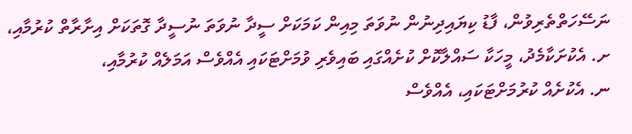ނަސޭހަތްތެރިވުން، ފާޑު ކިޔައިދިނުން ނުވަތަ މިއިން ކަމަކަށް ސީދާ ނުވަތަ ނުސީދާ ގޮތަކަށް އިށާރާތް ކުރުމާއި،
ށ. އެކުށަކާމެދު، މީހަކާ ސައްލާކޮށް ކުށެއްގައި ބައިވެރި ވުމަށްޓަކައި އެއްވެސް އަމަލެއް ކުރުމާއި،
ނ. އެކުށެއް ކުރުމަށްޓަކައި، އެއްވެސް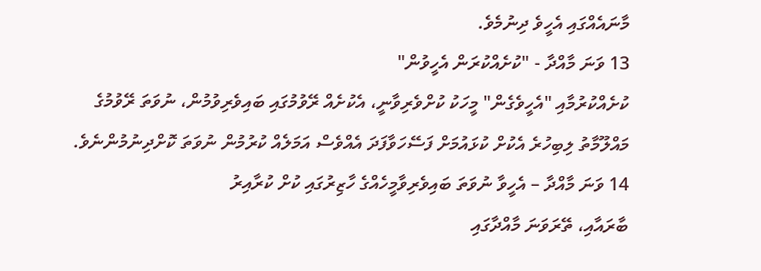މާނައެއްގައި އެހީވެ ދިނުމެވެ.
13 ވަނަ މާއްދާ - "ކުށެއްކުރަން އެހީވުން"
ކުށެއްކުރުމާއި "އެހީވެގެން" މީހަކު ކުށްވެރިވާނީ، އެކުށެއް ރޭވުމުގައި ބައިވެރިވުމުން، ނުވަތަ ރޭވުމުގެ މައްލޫމާތު ލިބިހުރެ އެކުށް ކުޅައުމަށް ފަސޭހަވާފަދަ އެއްވެސް އަމަލެއް ކުރުމުން ނުވަތަ ކޮށްދިނުމުންނެވެ.
14 ވަނަ މާއްދާ – އެހީވާ ނުވަތަ ބައިވެރިވާމީހެއްގެ ހާޒިރުގައި ކުށް ކުރާއިރު
ބާރައާއި، ތޭރަވަނަ މާއްދާގައި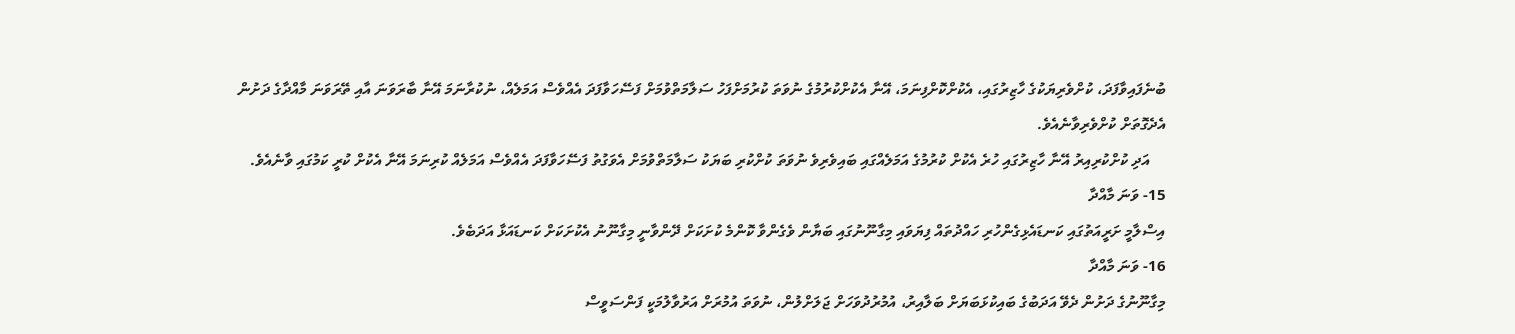ބުނެފައިވާފަދަ، ކުށްވެރިޔަކުގެ ހާޒިރުގައި، އެކުށްކޮށްފިނަމަ، އޭނާ އެކުށްކުރުމުގެ ނުވަތަ ކުރުމަށްފަހު ސަލާމަތްވުމަށް ފަސޭހަވާފަދަ އެއްވެސް އަމަލެއް، ނުކުރާނަމަ އޭނާ ބާރަވަނަ އާއި ތޭރަވަނަ މާއްދާގެ ދަށުން އެދެގޮތަށް ކުށްވެރިވާނެއެވެ.
    އަދި ކުށްކުރިއިރު އޭނާ ހާޒިރުގައި ހުރެ އެކުށް ކުރުމުގެ އަމަލެއްގައި ބައިވެރިވެ ނުވަތަ ކުށްކުރި ބަޔަކު ސަލާމަތްވުމަށް އެވަގުތު ފަސޭހަވާފަދަ އެއްވެސް އަމަލެއް ކުރިނަމަ އޭނާ އެކުށް ކުރީ ކަމުގައި ވާނެއެވެ.
15- ވަނަ މާއްދާ
އިސްލާމީ ށަރީއަތުގައި ކަނޑައެޅިގެންހުރި ހައްދުތައް ފިޔަވައި މިގާނޫނުގައި ބަޔާން ވެގެންވާ ކޮންމެ ކުށަކަށް ދޭންވާނީ މިގާނޫނު އެކުށަކަށް ކަނޑައަޅާ އަދަބެވެ.
16- ވަނަ މާއްދާ
މިގާނޫނުގެ ދަށުން ދެވޭ އަދަބުގެ ބައިކުޅަބަޔަށް ބަލާއިރު، އުމުރުދުވަހަށް ޖަލަށްލުން، ނުވަތަ އުމުރަށް އަރުވާލުމަކީ ފަންސަވީސް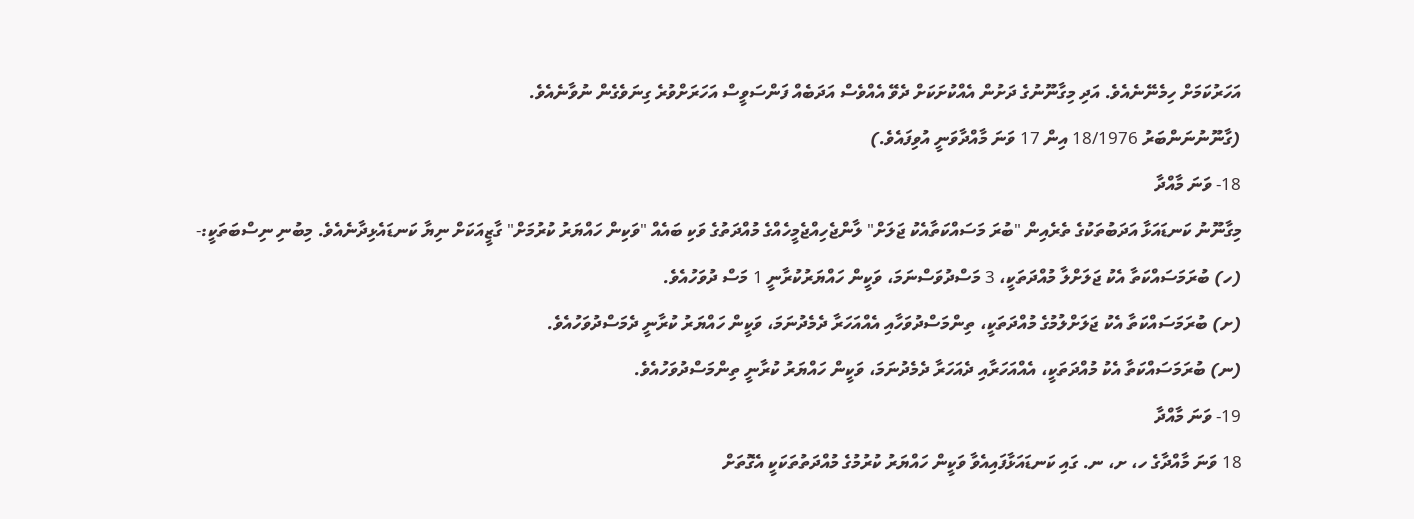އަހަރުކަމަށް ހިމެނޭނެއެވެ. އަދި މިގާނޫނުގެ ދަށުން އެއްކުށަކަށް ދެވޭ އެއްވެސް އަދަބެއް ފަންސަވީސް އަހަރަށްވުރެ ގިނަވެގެން ނުވާނެއެވެ.
(ގާނޫނުނަންބަރު 18/1976 އިން 17 ވަނަ މާއްދާވަނީ އުވިފައެވެ.)
18- ވަނަ މާއްދާ
މިގާނޫނު ކަނޑައަޅާ އަދަބުތަކުގެ ތެރެއިން "ބުރަ މަސައްކަތާއެކު ޖަލަށް" ލާންޖެހިއްޖެމީހެއްގެ މުއްދަތުގެ ވަކި ބައެއް "ވަކިން ހައްޔަރު ކުރުމަށް" ގާޒީއަކަށް ނިޔާ ކަނޑައެޅިދާނެއެވެ. މިބުނި ނިސްބަތަކީ:-
(ހ) ބުރަމަސައްކަތާ އެކު ޖަލަށްލާ މުއްދަތަކީ، 3 މަސްދުވަސްނަމަ، ވަކީން ހައްޔަރުކުރާނީ 1 މަސް ދުވަހުއެވެ.
(ށ) ބުރަމަސައްކަތާ އެކު ޖަލަށްލުމުގެ މުއްދަތަކީ، ތިންމަސްދުވަހާއި އެއްއަހަރާ ދެމެދުނަމަ، ވަކީން ހައްޔަރު ކުރާނީ ދެމަސްދުވަހުއެވެ.
(ނ) ބުރަމަސައްކަތާ އެކު މުއްދަތަކީ، އެއްއަހަރާއި ދެއަހަރާ ދެމެދުނަމަ، ވަކީން ހައްޔަރު ކުރާނީ ތިންމަސްދުވަހުއެވެ.
19- ވަނަ މާއްދާ
18 ވަނަ މާއްދާގެ ހ، ށ، ނ. ގައި ކަނޑައަޅާފައިއެވާ ވަކީން ހައްޔަރު ކުރުމުގެ މުއްދަތުތަކަކީ އެގޮތަށް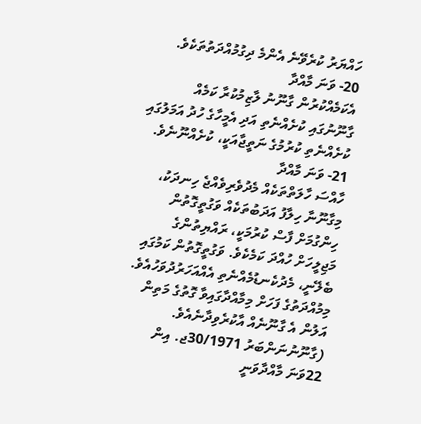ހައްޔަރު ކުރެވޭނެ އެންމެ ދިގުމުއްދަތުތަކެވެ.
20- ވަނަ މާއްދާ
އެކަމެއްކުރުން ގާނޫނު ލާޒިމުކުރާ ކަމެއް ގާނޫނުގައި ކުށެއްނެތި އަދި އެމީހާގެ ހުދު އަމަލުގައި ކުށެއްނެތި ކުރުމުގެ ނަތީޖާއަކީ، ކުށެއްނޫނެވެ.
21- ވަނަ މާއްދާ
ހާއްސަ ހާލަތްތަކެއް މެދުވެރިވެއްޖެ ހިނދަކު، މިގާނޫނާ ހިލާފު އަދަބުތަކެއް ވަގުތީގޮތުން ހިންގުމަށް ފާސް ކުރުމަކީ، ރައްޔިތުންގެ މަޖިލީހަށް ހުއްދަ ކަމެކެވެ. ވަގުތީގޮތުން ކަމުގައި ބެލޭނީ، މެދުކެނޑުމެއްނެތި އެއްއަހަރުދުވަހުއެވެ. މިމުއްދަތުގެ ފަހަށް މިމާއްދާގައިވާ ގޮތުގެ މަތިން އަލުން އެ ގާނޫނެއް އާކުރެވިދާނެއެވެ.
(ގާނޫނުނަންބަރު 30/1971ޖ. އިން 22ވަނަ މާއްދާވަނީ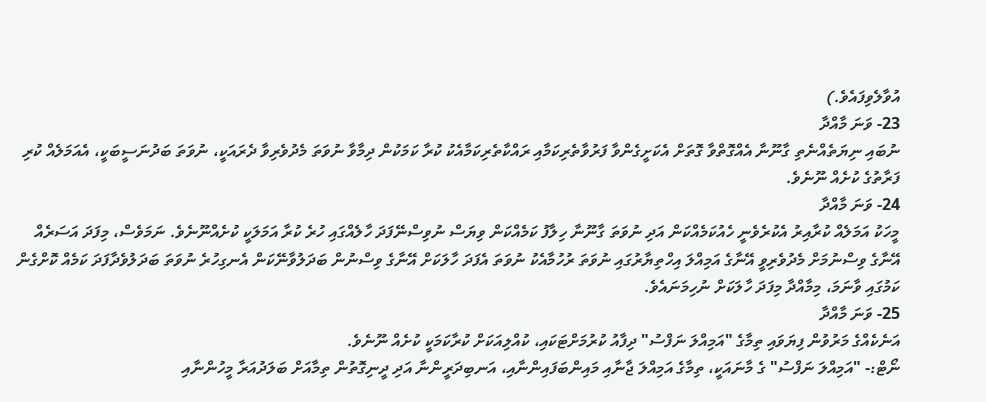އުވާލެވިފައެވެ.)
23- ވަނަ މާއްދާ
ނުބައި ނިޔަތެއްނެތި ގާނޫނާ އެއްގޮތްވާ ގޮތަށް އެކަށީގެންވާ ފަރުވާތެރިކަމާއި ރައްކާތެރިކަމާއެކު ކުރާ ކަމަކުން ދިމާވާ ނުވަތަ މެދުވެރިވާ ދެރައަކީ، ނުވަތަ ބަދުނަސީބަކީ، އެއަމަލެއް ކުރި ފަރާތުގެ ކުށެއް ނޫނެވެ.
24- ވަނަ މާއްދާ
މީހަކު އަމަލެއް ކުރާއިރު އެކުރެވެނީ ހެއުކަމެއްކަން އަދި ނުވަތަ ގާނޫނާ ހިލާފު ކަމެއްކަން ވިޔަސް ނުވިސްނޭފަދަ ހާލެއްގައި ހުރެ ކުރާ އަމަލަކީ ކުށެއްނޫނެވެ. ނަމަވެސް، މިފަދަ އަސަރެއް އޭނާގެ ވިސްނުމަށް މެދުވެރިވީ އޭނާގެ އަމިއްލަ އިހްތިޔާރުގައި ނުވަތަ ރުހުމާއެކު ނުވަތަ އެފަދަ ހާލަކަށް އޭނާގެ ވިސްނުން ބަދަލުވާނޭކަން އެނގިހުރެ ނުވަތަ ބަދަލުވެދާފަދަ ކަމެއް ކޮށްގެން ކަމުގައި ވާނަމަ، މިމާއްދާ މިފަދަ ހާލަކަށް ނުހިމަނައެވެ.
25- ވަނަ މާއްދާ
އަނެކެއްގެ މަރުވުން ފިޔަވައި ތިމާގެ "އަމިއްލަ ނަފްސު" ދިފާއު ކުރުމަށްޓަކައި، ކުއްލިއަކަށް ކުރާކަމަކީ ކުށެއް ނޫނެވެ.
ނޯޓް:- "އަމިއްލަ ނަފްސު" ގެ މާނައަކީ، ތިމާގެ އަމިއްލަ ޖާނާއި މައިންބަފައިންނާއި، އަނބިދަރީންނާ އަދި ދީނިގޮތުން ތިމާއަށް ބަލަދުއަރާ މީހުންނާއި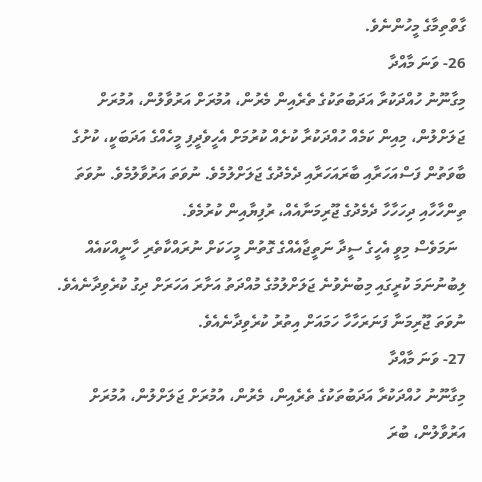ގާތްތިމާގެ މީހުންނެވެ.
26- ވަނަ މާއްދާ
މިގާނޫނު ހުއްދަކުރާ އަދަބުތަކުގެ ތެރެއިން މެރުން، އުމުރަށް އަރުވާލުން، އުމުރަށް ޖަލަށްލުން، މިއިން ކަމެއް ހުއްދަކުރާ ކުށެއް ކުރުމަށް އެހީވެދީފި މީހެއްގެ އަދަބަކީ، ކުށުގެ ބާވަތުން ފަސްއަހަރާއި ބާރައަހަރާއި ދެމެދުގެ ޖަލަށްލުމެވެ. ނުވަތަ އަރުވާލުމެވެ. ނުވަތަ ތިންހާހާއި ދިހަހާހާ ދެމެދުގެ ޖޫރިމަނާއެއް، ރުފިޔާއިން ކުރުމެވެ.
  ނަމަވެސް މިވީ އެހީގެ ސީދާ ނަތީޖާއެއްގެ ގޮތުން މީހަކަށް ނުރައްކާތެރި ހާނީއްކައެއް ލިބުނުނަމަ ކުރީގައި މިބުނެވުނެ ޖަލަށްލުމުގެ މުއްދަތު އަށާރަ އަހަރަށް ދިގު ކުރެވިދާނެއެވެ. ނުވަތަ ޖޫރިމަނާ ފަނަރަހާހާ ހަމައަށް އިތުރު ކުރެވިދާނެއެވެ.
27- ވަނަ މާއްދާ
މިގާނޫނު ހުއްދަކުރާ އަދަބުތަކުގެ ތެރެއިން، މެރުން، އުމުރަށް ޖަލަށްލުން، އުމުރަށް އަރުވާލުން، ބުރަ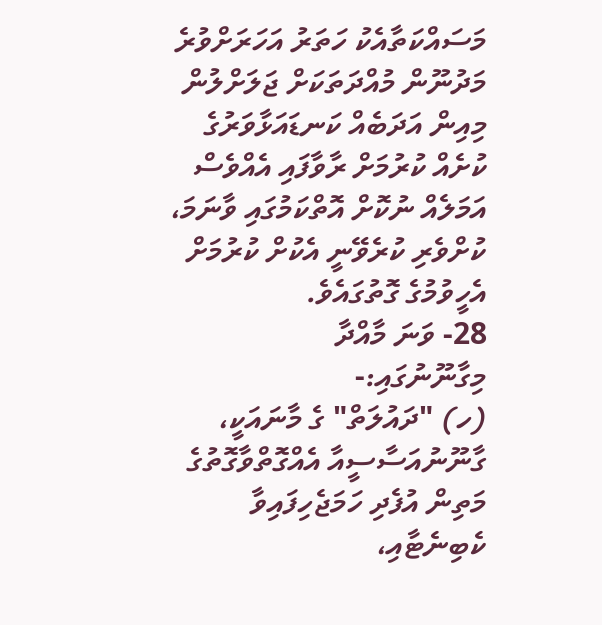މަސައްކަތާއެކު ހަތަރު އަހަރަށްވުރެ މަދުނޫން މުއްދަތަކަށް ޖަލަށްލުން މިއިން އަދަބެއް ކަނޑައަޅާވަރުގެ ކުށެއް ކުރުމަށް ރާވާފައި އެއްވެސް އަމަލެއް ނުކޮށް އޮތްކަމުގައި ވާނަމަ، ކުށްވެރި ކުރެވޭނީ އެކުށް ކުރުމަށް އެހީވުމުގެ ގޮތުގައެވެ.
28- ވަނަ މާއްދާ
މިގާނޫނުގައި:-
(ހ) "ދައުލަތް" ގެ މާނައަކީ، ގާނޫނުއަސާސީއާ އެއްގޮތްވާގޮތުގެ މަތިން އުފެދި ހަމަޖެހިފައިވާ ކެބިނެޓާއި،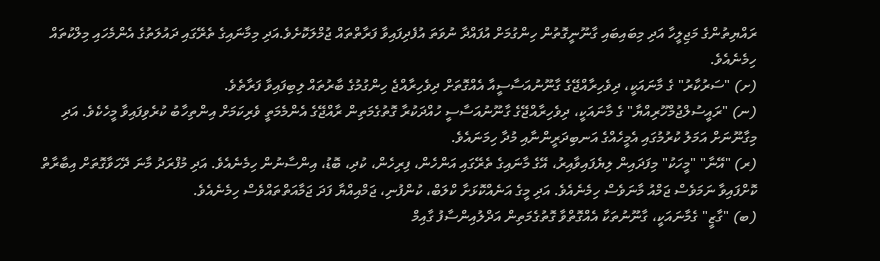ރައްޔިތުންގެ މަޖިލީހާ އަދި މިބައިބައި ގާނޫނީގޮތުން ހިންގުމަށް އުފައްދާ ނުވަތަ އުފެދިފައިވާ ފަރާތްތައް ޖުމްލަކޮށެވެ.އަދި މިމާނައިގެ ތެރޭގައި ދައުލަތުގެ އެންމެހައި މިލްކުތައް ހިމެނެއެވެ.
(ށ) "ސަރުކާރު" ގެ މާނައަކީ، ދިވެހިރާއްޖޭގެ ގާނޫނުއަސާސީއާ އެއްގޮތަށް ދިވެހިރާއްޖެ ހިންގުމުގެ ބާރުތައް ލިބިފައިވާ ފަރާތެވެ.
(ނ) "ރައީސުލްޖުމްހޫރިއްޔާ" ގެ މާނައަކީ، ދިވެހިރާއްޖޭގެ ގާނޫނުއަސާސީ ހުއްދަކުރާ ގޮތުގެމަތިން ރާއްޖޭގެ އެންމެމަތީ ވެރިކަމަށް އިންތިހާބު ކުރެވިފައިވާ މީހެކެވެ. އަދި މިގާނޫނަށް އަމަލު ކުރުމުގައި އެމީހެއްގެ އަނބިދަރީންނާއި މުދާ ހިމަނައެވެ.
(ރ) "އޭނާ" "މީހަކު" މިފަދައިން ލިޔެފައިވާއިރު، އޭގެ މާނައިގެ ތެރޭގައި އަންހެން، ފިރިހެން، ކުދި، ބޮޑު، އިންސާނުން ހިމެނެއެވެ. އަދި މުފްރަދު މާނަ ދޭހަވާގޮތަށް އިބާރާތް ކޮށްފައިވާ ނަމަވެސް ޖަމްއު މާނަވެސް ހިމެނެއެވެ. އަދި މީގެ އަނެއްކޮޅަށާ ކްލަބް، ކުންފުނި، ޖަމްއިއްޔާ ފަދަ ޖަމާއަތްތައްވެސް ހިމެނެއެވެ.
(ބ) "ގާޒީ" ގެމާނައަކީ، ގާނޫނުތަކާ އެއްގޮތްވާ ގޮތުގެމަތިން އަދްލުއިންސާފު ގާއިމް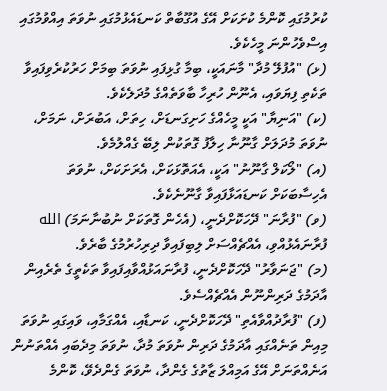ކުރުމުގައި ކޮންމެ ކުށަކަށް އޭގެ އުގޫބާތް ކަނޑައެޅުމުގައި ނުވަތަ އިއްވުމުގައި އިސްވެހުންނަ މީހެކެވެ.
(ޅ) "އުފުލޭ މުދާ" މާނައަކީ، ބިމާ ގުޅިފައި ނުވަތަ ބިމަށް ހަރުކުރެވިފައިވާ ތަކެތި ފިޔަވައި، އެނޫން ހުރިހާ ބާވަތެއްގެ މުދަލެކެވެ.
(ކ) "އަނިޔާ" އަކީ މީހެއްގެ ހަށިގަނޑަށް، ހިތަށް، އަބުރަށް، ނަމަށް، ނުވަތަ މުދަލަށް ގާނޫނާ ހިލާފު ގޮތަކުން ލިބޭ ގެއްލުމެވެ.
(އ) "ލޯކަލް ގާނޫނު" އަކީ، އެއަތޮޅަކަށް، އެރަށަކަށް، ނުވަތަ އެހިސާބަކަށް ކަނޑައަޅާފައިވާ ގާނޫނެކެވެ.
(ވ) "ފުރާނަ" ދޭހަކޮށްދެނީ، (އެހެން ގޮތަކަށް ނުބުނާނަމަ) الله ފުރާނައެޅުއްވި، އެއްޗެއްސަށް ލިބިފައިވާ ދިރިހުރުމުގެ ބާރެވެ.
(މ) "ޖަނަވާރު" ދޭހަކޮށްދެނީ، ފުރާނައަޅުއްވާއިފައިވާ ތަކެތީގެ ތެރެއިން އާދަމުގެ ދަރިންނޫން އެއްޗެއްސެވެ.
(ފ) "ފުރާދުއްވާއެތި" ދޭހަކޮށްދެނީ، ކަނޑާއި، އެއްގަމާއި، ވައިގައި ނުވަތަ މިއިން ތަނެއްގައި އާދަމުގެ ދަރިން ނުވަތަ މުދާ، ނުވަތަ މިދެބައި އެއްތަނުން އަނެއްތަނަށް އޭގެ އަމިއްލަ ޒާތުގެ ގެންދާ، ނުވަތަ ގެންދެވޭ، ކޮންމެ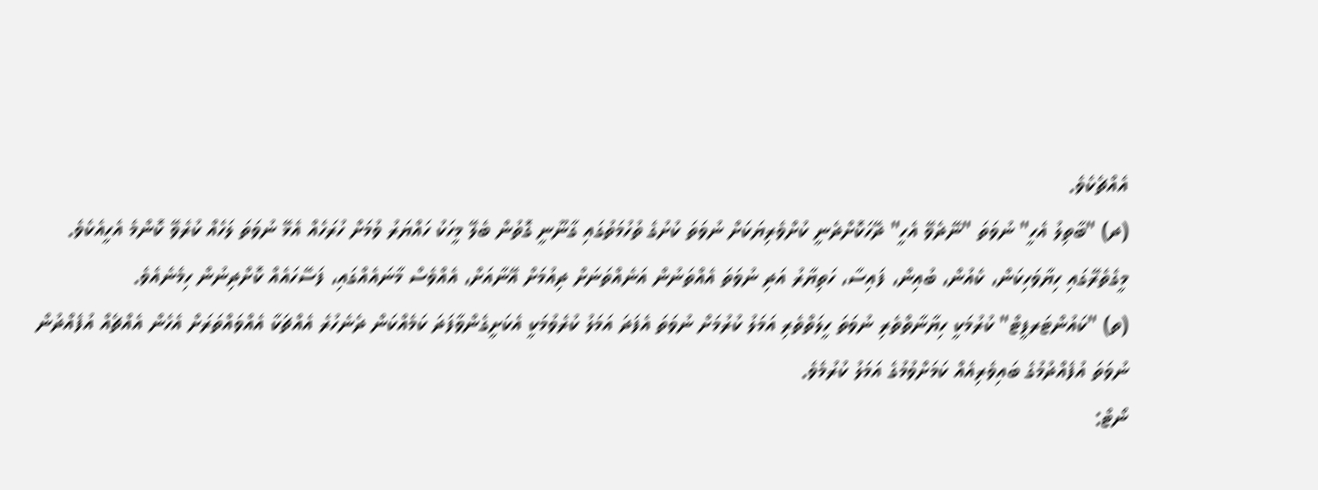އެއްޗެކެވެ.
(ދ) "ބާތިލު އެހީ" ނުވަތަ "ނޭދެވޭ އެހީ" ދޭހަކޮށްދެނީ ކުށްވެރިޔަކަށް ނުވަތަ ކުށުގެ ތުހުމަތުގައި ގާނޫނީ ގޮތުން ބެލޭ މީހަކު ހައްޔަރު ވުމަށް ހުރަހެއް އެޅޭ ނުވަތަ ލަހެއް ކުރެވޭ ކޮންމެ އެހީއެކެވެ. މީގެތެރޭގައި ހިޔާވަހިކަން، ކެއުން، ބުއިން، ފައިސާ، ހަތިޔާރު އަދި ނުވަތަ އެއްތަނުން އަނެއްތަނަށް ދިއުމަށް އޭނާއަށް، އެއްވެސް މާނައެއްގައި، ފަސޭހައެއް ކޮށްދިނުން ހިމެނެއެވެ.
(ތ) "ކައުންޓަރފީޓް" ކުރުމަކީ ހިޔާނާތްތެރި ނުވަތަ ހީލަތްތެރި އަމަލު ކުރުމަށް ނުވަތަ އެފަދަ އަމަލު ކުރެވުމަކީ އެކަށީގެންވާފަދަ ކަމެއްކަން ދެނެހުރެ އެއްޗަކާ އެއްވައްތަރަށް އެހެން އެއްޗެއް އުފެއްދުން ނުވަތަ އުފެއްދުމުގެ ބައިވެރިއެއް ކަމަށްވުމުގެ އަމަލު ކުރުމެވެ.
ނޯޓް: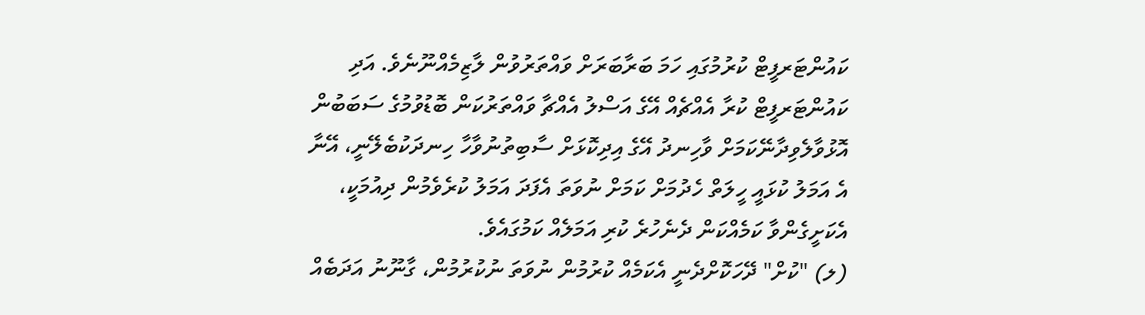ކައުންޓަރފީޓް ކުރުމުގައި ހަމަ ބަރާބަރަށް ވައްތަރުވުން ލާޒިމެއްނޫނެވެ. އަދި ކައުންޓަރފީޓް ކުރާ އެއްޗެއް އޭގެ އަސްލު އެއްޗާ ވައްތަރުކަން ބޮޑުވުމުގެ ސަބަބުން އޮޅުވާލެވިދާނޭކަމަށް ވާހިނދު އޭގެ އިދިކޮޅަށް ސާބިތުނުވާހާ ހިނދަކުބެލޭނީ، އޭނާ އެ އަމަލު ކުޅައީ ހީލަތް ހެދުމަށް ކަމަށް ނުވަތަ އެފަދަ އަމަލު ކުރެވެމުން ދިއުމަކީ، އެކަށީގެންވާ ކަމެއްކަން ދެނެހުރެ ކުރި އަމަލެއް ކަމުގައެވެ.
(ލ) "ކުށް" ދޭހަކޮށްދެނީ އެކަމެއް ކުރުމުން ނުވަތަ ނުކުރުމުން، ގާނޫނު އަދަބެއް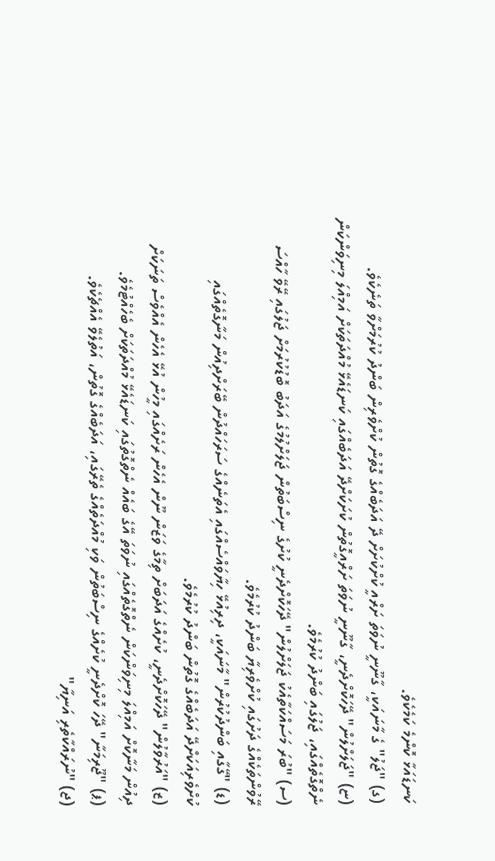ކަނޑައަޅާ ކޮންމެ ކަމެކެވެ.
(ގ) "ޖަލު" ގެ މާނައަކީ، ގާނޫނީ ނުވަތަ ށަރްއީ ކުށްކުށަށް ދޭ އަދަބެއްގެ ގޮތުން ކުށްވެރިން ބަންދު ކުރުމަށްވާ ތަނެކެވެ.
(ޏ) "ޖަލަށްލުން" ދޭހަކޮށްދެނީ، ގާނޫނީ ނުވަތަ ށަރްއީގޮތުން ކުށަކަށްދޭ އަދަބެއްގައި ކަނޑައެޅޭ މުއްދަތަކަށް އަމިއްލަ މިނިވަންކަން ނެތްގޮތެއްގައި، ޖަލުގައި ބަންދު ކުރުމެވެ.
(ސ) "ބުރަ މަސައްކަތާއެކު ޖަލަށްލުން" ދޭހަކޮށްދެނީ ކުށުގެ ނިސްބަތުން ޖަލަށްލުމުގެ އަދަބު ބޮޑުކުރުމަށް ޖަލުގައި ރޭވޭ ހާއްސަ ރޭވުންތަކެއްގެ ދަށުގައި ކުށްވެރިޔާ ބަންދު ކުރުމެވެ.
(ޑ) "ގޭގާއި ބަންދުކުރުން" މާނައަކީ، ދިރިއުޅޭ ހިޔާވައްސެއްގައި އެތަނެއްގެ ސަރަހައްދުން ބޭރަށްދިއުން މަނާގޮތެއްގައި ކުށްވެރިއަކަށްދޭ އަދަބެއްގެ ގޮތުން ބަންދު ކުރުމެވެ.
(ޒ) "އަރުވާލުން" ދޭހަކޮށްދެނީ، ކުށެއްގެ އަދަބަށް ތިމާގެ ވަޒަން ނޫން އެހެން ރަށެއްގައި މީހުން އުޅޭ އެހެން އެއްވެސް ތަނަކަށް ދިއުން މަނާކޮށް އަމިއްލަ މިނިވަންކަން ނެތްގޮތެއްގައި ނުވަތަ އޭގެ ބައެއް ނެތްގޮތުގައި ކަނޑައެޅޭ މުއްދަތަކަށް ބެހެއްޓުމެވެ.
(ޕ) "ޖޫރިމަނާ" ދޭހަ ކޮށްދެނީ ކުށެއްގެ ނިސްބަތުން ވަކި މުއްދަތެއްގެ ތެރޭގައި، އަދަބެއްގެ ގޮތުން، އަތުލެވޭ އެއްޗެކެވެ.
(ޖ) "ނުރައްކާތެރި އަނިޔާ"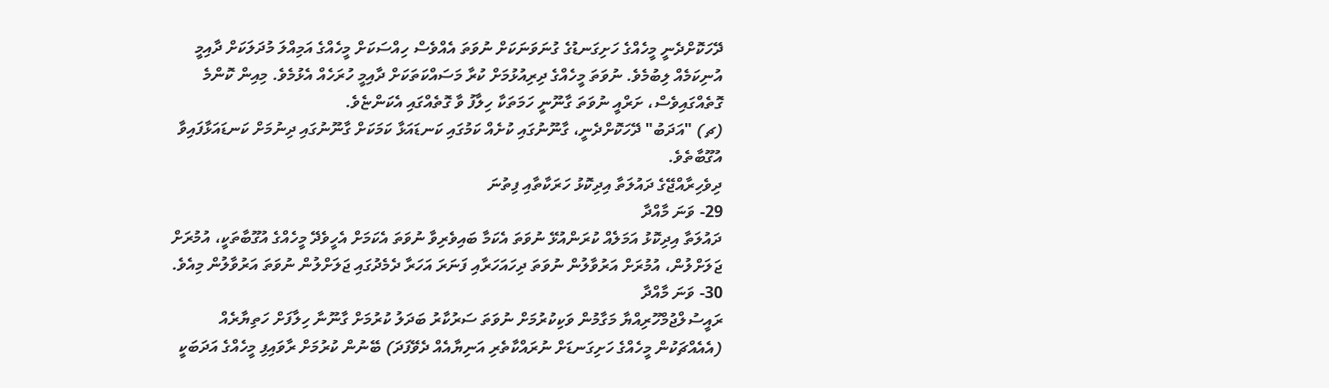ދޭހަކޮށްދެނީ މީހެއްގެ ހަށިގަނޑުގެ ގުނަވަނަކަށް ނުވަތަ އެއްވެސް ހިއްސަކަށް މީހެއްގެ އަމިއްލަ މުދަލަކަށް ދާއިމީ އުނިކަމެއް ލިބުމެވެ. ނުވަތަ މީހެއްގެ ދިރިއުޅުމަށް ކުރާ މަސައްކަތަކަށް ދާއިމީ ހުރަހެއް އެޅުމެވެ. މިއިން ކޮންމެ ގޮތެއްގައިވެސް، ށަރްއީ ނުވަތަ ގާނޫނީ ހަމަތަކާ ހިލާފު ވާ ގޮތެއްގައި އެކަންޏެވެ.
(ޗ) "އަދަބު" ދޭހަކޮށްދެނީ، ގާނޫނުގައި ކުށެއް ކަމުގައި ކަނޑައަޅާ ކަމަކަށް ގާނޫނުގައި ދިނުމަށް ކަނޑައަޅާފައިވާ އުގޫބާތެވެ.
ދިވެހިރާއްޖޭގެ ދައުލަތާ އިދިކޮޅު ހަރަކާތާއި ފިތުނަ
29- ވަނަ މާއްދާ
ދައުލަތާ އިދިކޮޅު އަމަލެއް ކުރަންއުޅޭ ނުވަތަ އެކަމާ ބައިވެރިވާ ނުވަތަ އެކަމަށް އެހީވެދޭ މީހެއްގެ އުގޫބާތަކީ، އުމުރަށް ޖަލަށްލުން، އުމުރަށް އަރުވާލުން ނުވަތަ ދިހައަހަރާއި ފަނަރަ އަހަރާ ދެމެދުގައި ޖަލަށްލުން ނުވަތަ އަރުވާލުން މިއެވެ.
30- ވަނަ މާއްދާ
ރައީސުލްޖުމްހޫރިއްޔާ މަގާމުން ވަކިކުރުމަށް ނުވަތަ ސަރުކާރު ބަދަލު ކުރުމަށް ގާނޫނާ ހިލާފަށް ހަތިޔާރެއް (އެއެއްޗަކުން މީހެއްގެ ހަށިގަނޑަށް ނުރައްކާތެރި އަނިޔާއެއް ދެވޭފަދަ) ބޭނުން ކުރުމަށް ރާވައިފި މީހެއްގެ އަދަބަކީ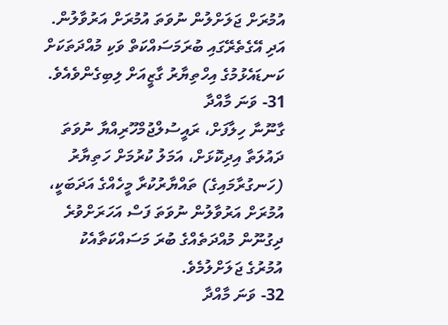އުމުރަށް ޖަލަށްލުން ނުވަތަ އުމުރަށް އަރުވާލުން. އަދި އޭގެތެރޭގައި ބުރަމަސައްކަތް ވަކި މުއްދަތަކަށް ކަނޑައެޅުމުގެ އިހްތިޔާރު ގާޒީއަށް ލިބިގެންވެއެވެ.
31- ވަނަ މާއްދާ
ގާނޫނާ ހިލާފަށް، ރައީސުލްޖުމްހޫރިއްޔާ ނުވަތަ ދައުލަތާ އިދިކޮޅަށް، އަމަލު ކުރުމަށް ހަތިޔާރު (ހަނގުރާމައިގެ) ތައްޔާރުކުރާ މީހެއްގެ އަދަބަކީ، އުމުރަށް އަރުވާލުން ނުވަތަ ފަސް އަހަރަށްވުރެ ދިގުނޫން މުއްދަތެއްގެ ބުރަ މަސައްކަތާއެކު އުމުރުގެ ޖަލަށްލުމެވެ.
32- ވަނަ މާއްދާ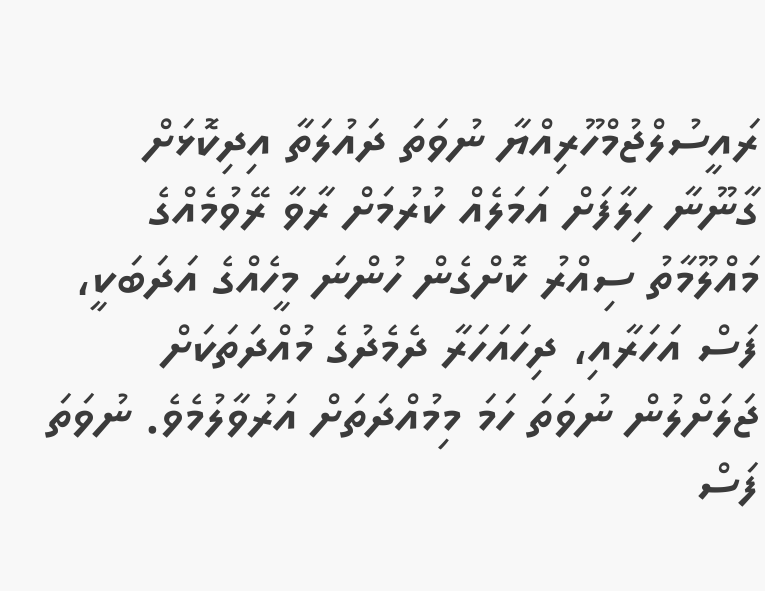ރައީސުލްޖުމްހޫރިއްޔާ ނުވަތަ ދައުލަތާ އިދިކޮޅަށް ގާނޫނާ ހިލާފަށް އަމަލެއް ކުރުމަށް ރާވާ ރޭވުމެއްގެ މައްލޫމާތު ސިއްރު ކޮށްގެން ހުންނަ މީހެއްގެ އަދަބަކީ، ފަސް އަހަރާއި، ދިހައަހަރާ ދެމެދުގެ މުއްދަތަކަށް ޖަލަށްލުން ނުވަތަ ހަމަ މިމުއްދަތަށް އަރުވާލުމެވެ. ނުވަތަ ފަސް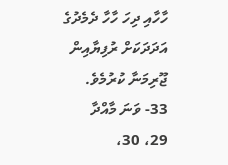ހާހާއި ދިހަ ހާހާ ދެމެދުގެ އަދަދަކަށް ރުފިޔާއިން ޖޫރިމަނާ ކުރުމެވެ.
33- ވަނަ މާއްދާ
29، 30،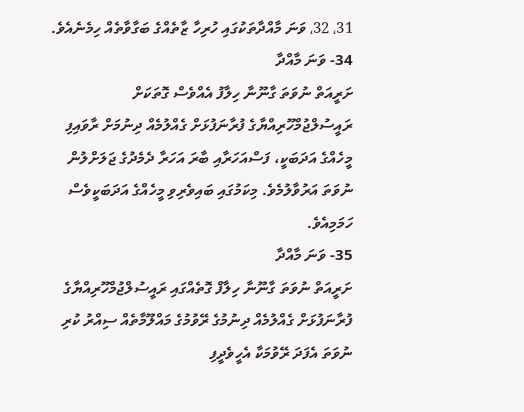31، 32، ވަނަ މާއްދާތަކުގައި ހުރިހާ ޒާތެއްގެ ބަގާވާތެއް ހިމެނެއެވެ.
34- ވަނަ މާއްދާ
ށަރީއަތް ނުވަތަ ގާނޫނާ ހިލާފު އެއްވެސް ގޮތަކަށް ރައީސުލްޖުމްހޫރިއްޔާގެ ފުރާނަފުޅަށް ގެއްލުމެއް ދިނުމަށް ރާވައިފި މީހެއްގެ އަދަބަކީ، ފަސްއަހަރާއި ބާރަ އަހަރާ ދެމެދުގެ ޖަލަށްލުން ނުވަތަ އަރުވާލުމެވެ. މިކަމުގައި ބައިވެރިވި މީހެއްގެ އަދަބަކީވެސް ހަމަމިއެވެ.
35- ވަނަ މާއްދާ
ށަރީއަތް ނުވަތަ ގާނޫނާ ހިލާފް ގޮތެއްގައި ރައީސުލްޖުމްހޫރިއްޔާގެ ފުރާނަފުޅަށް ގެއްލުމެއް ދިނުމުގެ ރޭވުމުގެ މައްލޫމާތެއް ސިއްރު ކުރި ނުވަތަ އެފަދަ ރޭވުމަކާ އެހީވެދީފި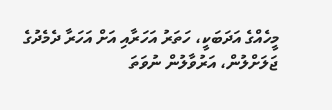މީހެއްގެ އަދަބަކީ، ހަތަރު އަހަރާއި އަށް އަހަރާ ދެމެދުގެ ޖަލަށްލުން، އަރުވާލުން ނުވަތަ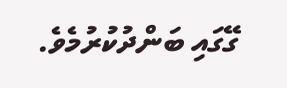ގޭގައި ބަންދުކުރުމެވެ.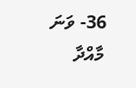36- ވަނަ މާއްދާ